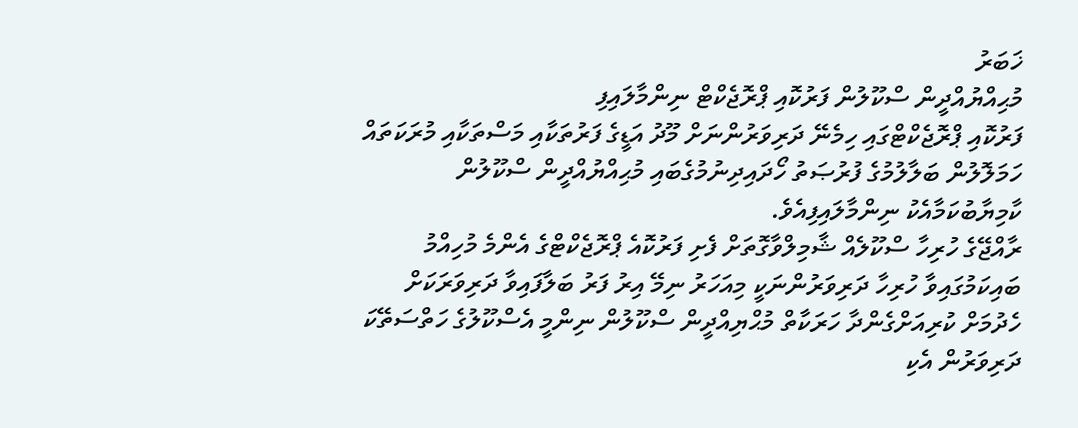ޚަބަރު
މުޙިއްޔުއްދީން ސްކޫލުން ފަރުކޮއި ޕްރޮޖެކްޓް ނިންމާލައިފި
ފަރުކޮއި ޕްރޮޖެކްޓްގައި ހިމެނޭ ދަރިވަރުންނަށް މޫދު އަޑީގެ ފަރުތަކާއި މަސްތަކާއި މުރަކަތައް ހަމަލޮލުން ބަލާލުމުގެ ފުރުޞަތު ހޯދައިދިނުމުގެބައި މުޙިއްޔުއްދީން ސްކޫލުން ކާމިޔާބުކަމާއެކު ނިންމާލައިފިއެވެ.
ރާއްޖޭގެ ހުރިހާ ސްކޫލެއް ޝާމިލްވާގޮތަށް ފެށި ފަރުކޮއެ ޕްރޮޖެކްޓްގެ އެންމެ މުހިއްމު ބައިކަމުގައިވާ ހުރިހާ ދަރިވަރުންނަކީ މިއަހަރު ނިމޭ އިރު ފަރު ބަލާފައިވާ ދަރިވަރަކަށް ހެދުމަށް ކުރިއަށްގެންދާ ހަރަކާތް މުޙްޔިއްދީން ސްކޫލުން ނިންމީ އެސްކޫލުގެ ހަތްސަތޭކަ ދަރިވަރުން އެކި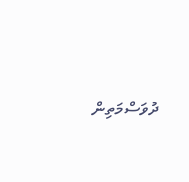ދުވަސްމަތިން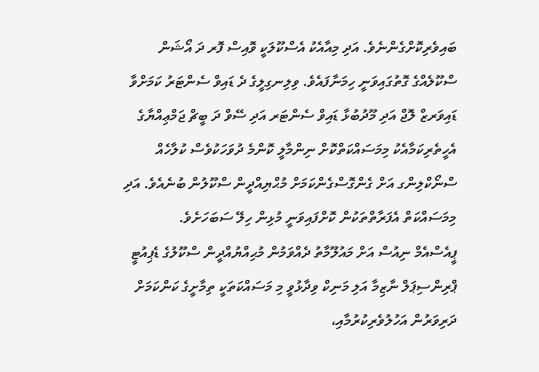ބައިވެރިކޮށްގެންނެވެ. އަދި މިއާއެކު އެސްކޫލަކީ ވޮއިސް ފޮރ ދަ އޯޝަން ސްކޫލެއްގެ ގޮތުގައިވަނީ ހިމަނާފައެވެ. ވިލިނގިލީގެ ދެ ޑައިވް ސެންޓަރު ކަމަށްވާ ޑައިވަރޒް ލޮޖް އަދި މޫދުބުޅާ ޑައިވް ސެންޓަރ އަދި ސޭވް ދަ ބީޗް ޖަމްޢިއްޔާގެ އެހީތެރިކަމާއެކު މިމަސައްކަތްކޮށް ނިންމާލީ ކޮންމެ ދުވަހަކުވެސް ކުލާހެއް ސްނޯކްލިންގ އަށް ގެންގޮސްގެންކަމަށް މުޙްޔިއްދީން ސްކޫލުން ބުނެއެވެ. އަދި މިމަސައްކަތް އެފަރާތްތަކުން ކޮށްފައިވަނީ މުޅިން ހިލޭ ސަބަހަށެވެ.
ޕީއެސްއެމް ނިއުސް އަށް މައުލޫމާތު ދެއްވަމުން މުޙިއްޔުއްދީން ސްކޫލުގެ ޑެޕިއުޓީ ޕްރިންސިޕަލް ނާޒިމާ އަލި މަނިކް ވިދާޅުވީ މި މަސައްކަތަކީ ތިމާށީގެ ކަންކަމަށް ދަރިވަރުން އަހުލުވެރިކުރުމާއި،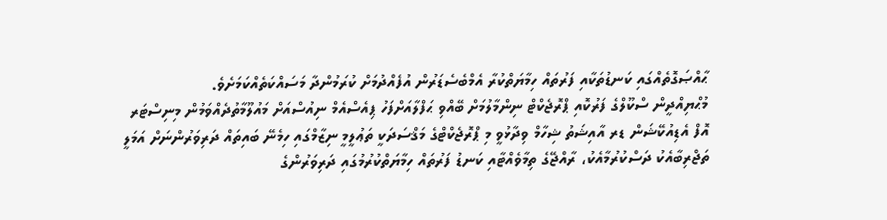ޙާއްޞަގޮތެއްގައި ކަނޑުތަކާއި ފަރުތައް ހިމާޔަތްކުރާ އެމްބެސެޑަރުން އުފެއްދުމަށް ކުރަމުންދާ މަސައްކަތެއްކަމަށެވެ.
މުޙްޔިއްދީން ސްކޫލްގެ ފަރުކޮއި ޕްރޮޖެކްޓް ނިންމާލުމަށް ބޭއްވި ޙަފްލާއަށްފަހު ޕިއެސްއެމް ނިއުސްއަށް މައުލޫމާތުދެއްވަމުން މިނިސްޓަރ އޮފް އެޑިއުކޭޝަން ޑރ އާއިޝަތު ޝިހާމް ވިދާޅުވީ މި ޕްރޮޖެކްޓްގެ މަޤްސަދަކީ ތަޢުލީމީ ނިޒާމްގައި ހިމެނޭ ބައިތައް ދަރިވަރުންނަށް އަމަލީ ތަޖްރިބާއެކު ދަސްކުރުމާއެކު، ރާއްޖޭގެ ތިމާވެއްޓާއި ކަނޑު ފަރުތައް ހިމާޔަތްކުރުމުގައި ދަރިވަރުންގެ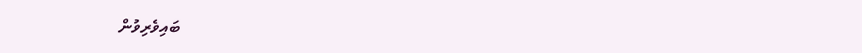ބައިވެރިވުން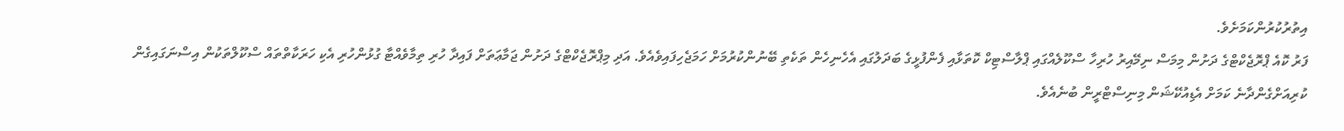އިތުރުކުރުންކަމަށެވެ.
ފަރު ކޮއެ ޕްރޮޖެކްޓްގެ ދަށުން މިމަސް ނިމޭއިރު ހުރިހާ ސްކޫލެއްގައި ޕްލާސްޓިކް ކޮތަޅާއި ފެންފުޅީގެ ބަދަލުގައި އެހެނިހެން ތަކެތި ބޭނުންކުރުމަށް ހަމަޖެހިފައިވެއެވެ. އަދި މިޕްރޮޖެކްޓްގެ ދަށުން ޖަމާޢަތަށް ފައިދާ ހުރި ތިމާވެއްޓާ ގުޅުންހުރި އެކި ހަރަކާތްތައް ސްކޫލްތަކުން އިސްނަގައިގެން ކުރިއަށްގެންދާނެ ކަމަށް އެޑިއުކޭޝަން މިނިސްޓްރީން ބުނެއެވެ.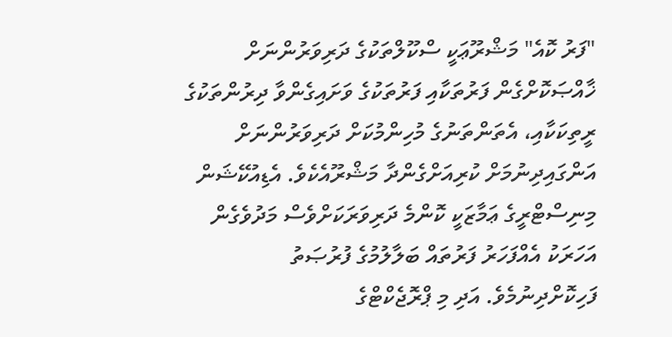"ފަރު ކޮއެ" މަޝްރޫޢަކީ ސްކޫލްތަކުގެ ދަރިވަރުންނަށް ޚާއްޞަކޮށްގެން ފަރުތަކާއި ފަރުތަކުގެ ވަށައިގެންވާ ދިރުންތަކުގެ ރީތިކަކާއި، އެތަންތަނުގެ މުހިންމުކަށް ދަރިވަރުންނަށް އަންގައިދިނުމަށް ކުރިއަށްގެންދާ މަޝްރޫއެކެވެ. އެޑިއުކޭޝަން މިނިސްޓްރީގެ ޢަމާޒަކީ ކޮންމެ ދަރިވަރަކަށްވެސް މަދުވެގެން އަހަރަކު އެއްފަހަރު ފަރުތައް ބަލާލުމުގެ ފުރުޞަތު ފަހިކޮށްދިނުމެވެ. އަދި މި ޕްރޮޖެކްޓްގެ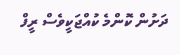ދަށުން ކޮންމެ ކުއްޖަކީވެސް ރީފް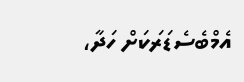އެމްބެސެޑަރަކަށް ހަދާ،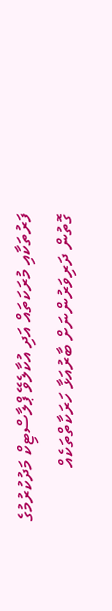ފަރުތަކާއި މުރަކަތައް އަދި އުކާލެވޭ ޕްލާސްޓިކް މަދުކުރުމުގެ ގޮތުން ދަރިވަރުންނަށް ބާރުއަޅާ ހަރަކާތްތަކެއް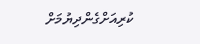ކުރިއަށްގެންދިޔުމަށް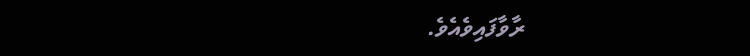ރާވާފައިވެއެވެ.